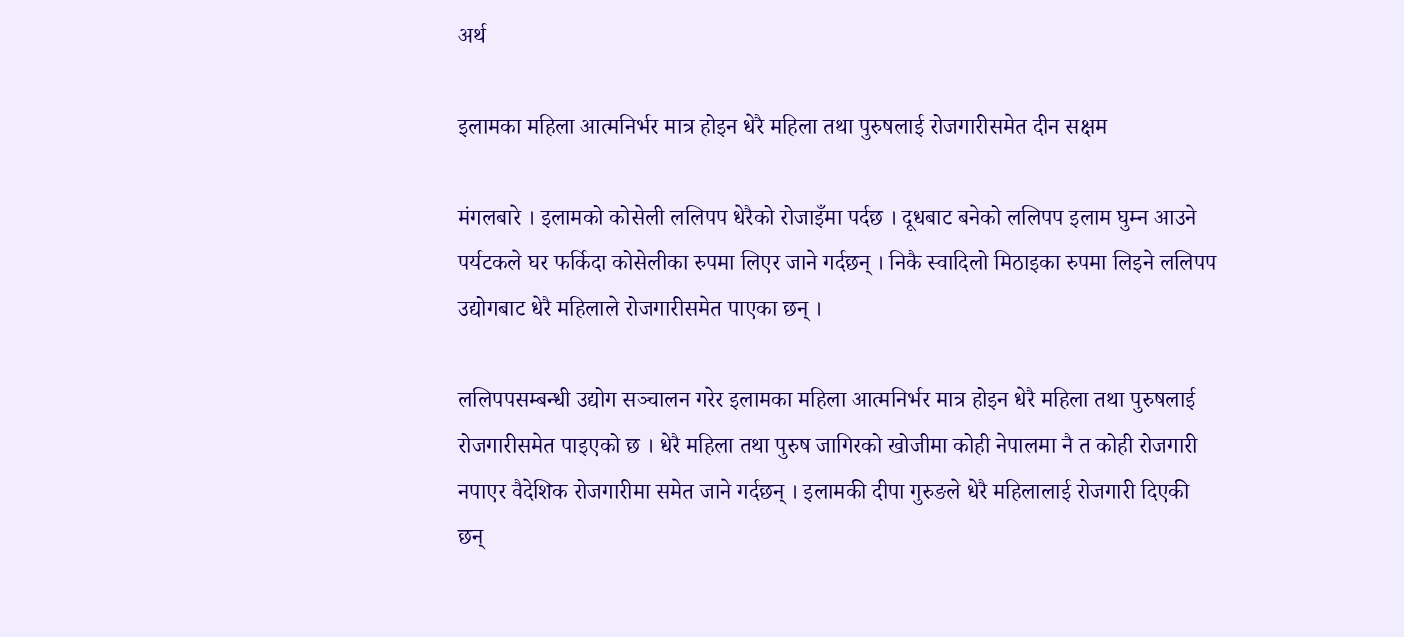अर्थ

इलामका महिला आत्मनिर्भर मात्र होइन धेरै महिला तथा पुरुषलाई रोजगारीसमेत दीन सक्षम

मंगलबारे । इलामको कोसेली ललिपप धेरैको रोजाइँमा पर्दछ । दूधबाट बनेको ललिपप इलाम घुम्न आउने पर्यटकले घर फर्किदा कोसेलीका रुपमा लिएर जाने गर्दछन् । निकै स्वादिलो मिठाइका रुपमा लिइने ललिपप उद्योगबाट धेरै महिलाले रोजगारीसमेत पाएका छन् ।

ललिपपसम्बन्धी उद्योग सञ्चालन गरेर इलामका महिला आत्मनिर्भर मात्र होइन धेरै महिला तथा पुरुषलाई रोजगारीसमेत पाइएको छ । धेरै महिला तथा पुरुष जागिरको खोजीमा कोही नेपालमा नै त कोही रोजगारी नपाएर वैदेशिक रोजगारीमा समेत जाने गर्दछन् । इलामकी दीपा गुरुङले धेरै महिलालाई रोजगारी दिएकी छन्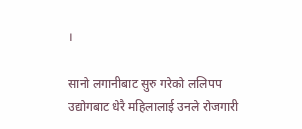।

सानो लगानीबाट सुरु गरेको ललिपप उद्योगबाट धेरै महिलालाई उनले रोजगारी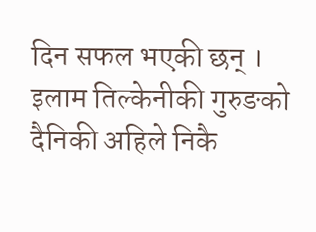दिन सफल भएकी छन् । इलाम तिल्केनीकी गुरुङको दैनिकी अहिले निकै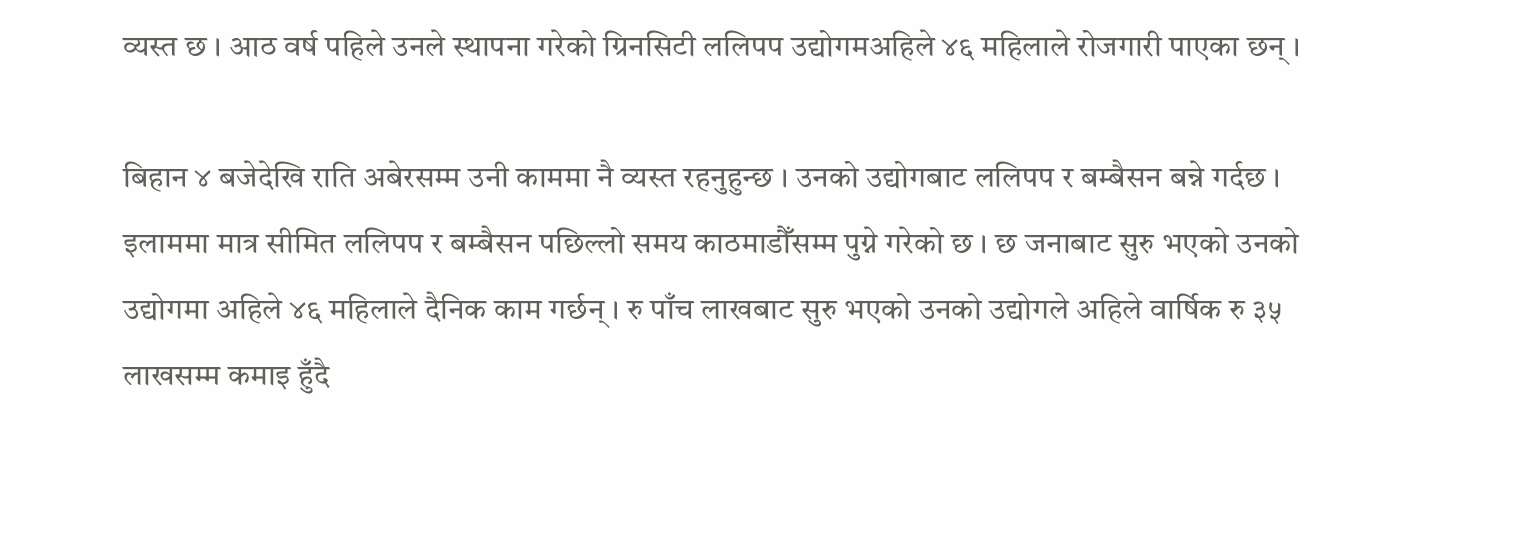व्यस्त छ । आठ वर्ष पहिले उनले स्थापना गरेको ग्रिनसिटी ललिपप उद्योगमअहिले ४६ महिलाले रोजगारी पाएका छन् ।

बिहान ४ बजेदेखि राति अबेरसम्म उनी काममा नै व्यस्त रहनुहुन्छ । उनको उद्योगबाट ललिपप र बम्बैसन बन्ने गर्दछ । इलाममा मात्र सीमित ललिपप र बम्बैसन पछिल्लो समय काठमाडौँसम्म पुग्ने गरेको छ । छ जनाबाट सुरु भएको उनको उद्योगमा अहिले ४६ महिलाले दैनिक काम गर्छन् । रु पाँच लाखबाट सुरु भएको उनको उद्योगले अहिले वार्षिक रु ३५ लाखसम्म कमाइ हुँदै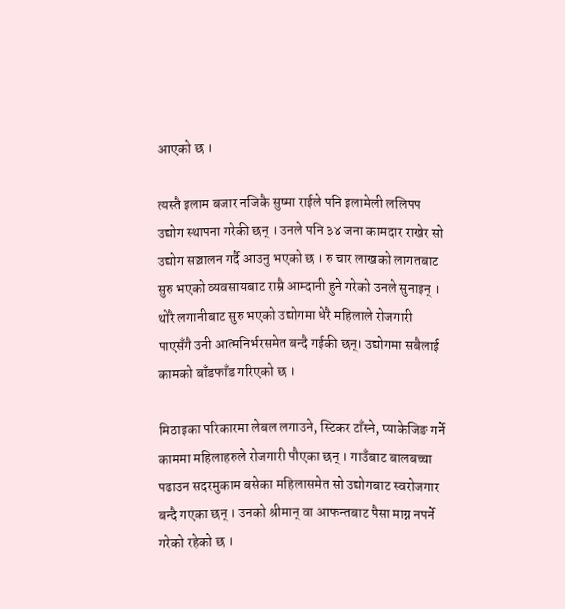आएको छ ।

त्यस्तै इलाम बजार नजिकै सुष्मा राईले पनि इलामेली ललिपप उद्योग स्थापना गरेकी छन् । उनले पनि ३४ जना कामदार राखेर सो उद्योग सञ्चालन गर्दै आउनु भएको छ । रु चार लाखको लागतबाट सुरु भएको व्यवसायबाट राम्रै आम्दानी हुने गरेको उनले सुनाइन् । थोरै लगानीबाट सुरु भएको उद्योगमा धेरै महिलाले रोजगारी पाएसँगै उनी आत्मनिर्भरसमेत बन्दै गईकी छन्। उद्योगमा सबैलाई कामको बाँडफाँड गरिएको छ ।

मिठाइका परिकारमा लेबल लगाउने, स्टिकर टाँस्ने, प्याकेजिङ गर्ने काममा महिलाहरुले रोजगारी पौएका छन् । गाउँबाट बालबच्चा पढाउन सदरमुकाम बसेका महिलासमेत सो उद्योगबाट स्वरोजगार बन्दै गएका छन् । उनको श्रीमान् वा आफन्तबाट पैसा माग्न नपर्ने गरेको रहेको छ ।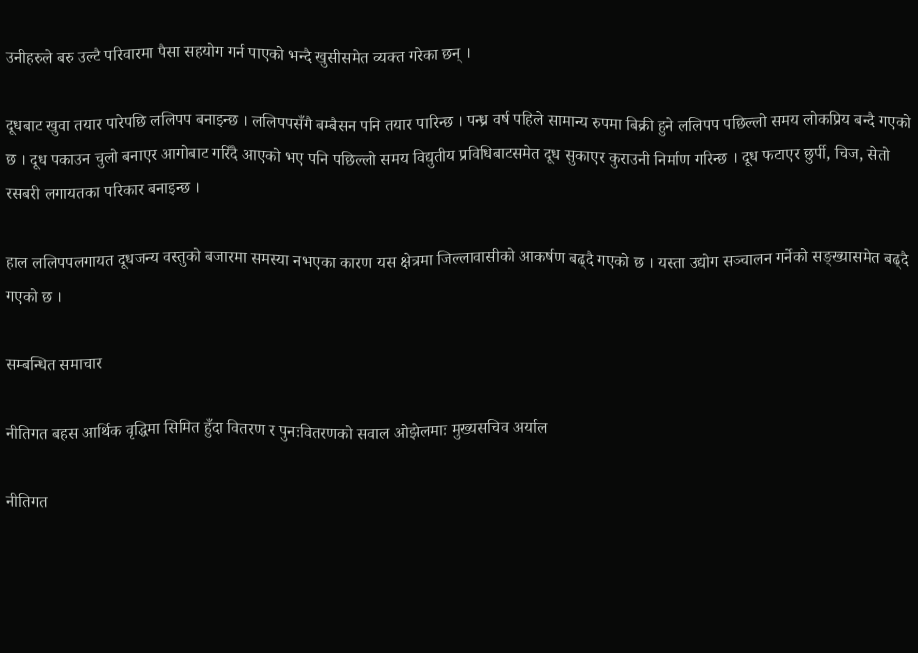उनीहरुले बरु उल्टै परिवारमा पैसा सहयोग गर्न पाएको भन्दै खुसीसमेत व्यक्त गरेका छन् ।

दूधबाट खुवा तयार पारेपछि ललिपप बनाइन्छ । ललिपपसँगै बम्बैसन पनि तयार पारिन्छ । पन्ध्र वर्ष पहिले सामान्य रुपमा बिक्री हुने ललिपप पछिल्लो समय लोकप्रिय बन्दै गएको छ । दूध पकाउन चुलो बनाएर आगोबाट गरिँदै आएको भए पनि पछिल्लो समय विद्युतीय प्रविधिबाटसमेत दूध सुकाएर कुराउनी निर्माण गरिन्छ । दूध फटाएर छुर्पी, चिज, सेतो रसबरी लगायतका परिकार बनाइन्छ ।

हाल ललिपपलगायत दूधजन्य वस्तुको बजारमा समस्या नभएका कारण यस क्षेत्रमा जिल्लावासीको आकर्षण बढ्दै गएको छ । यस्ता उद्योग सञ्चालन गर्नेको सङ्ख्यासमेत बढ्दै गएको छ ।

सम्बन्धित समाचार

नीतिगत बहस आर्थिक वृद्धिमा सिमित हुँदा वितरण र पुनःवितरणको सवाल ओझेलमाः मुख्यसचिव अर्याल

नीतिगत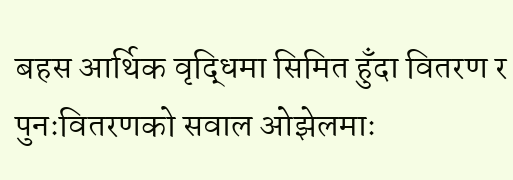बहस आर्थिक वृद्धिमा सिमित हुँदा वितरण र पुनःवितरणको सवाल ओझेलमाः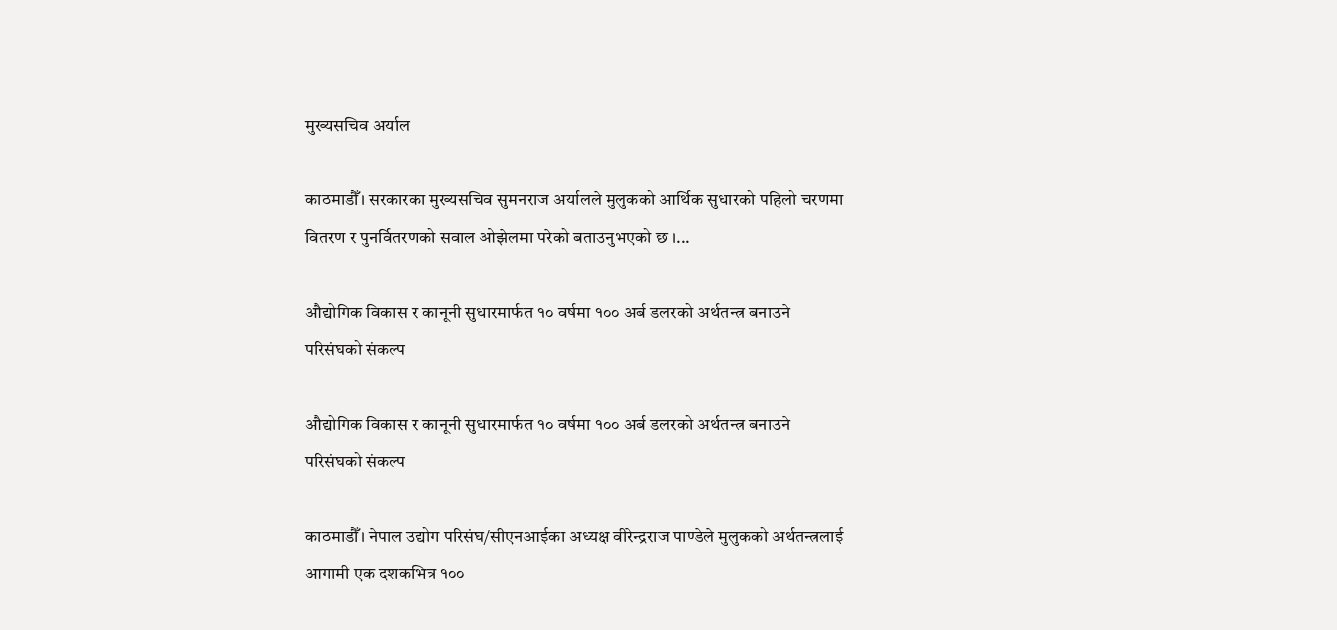मुख्यसचिव अर्याल

काठमाडौँ। सरकारका मुख्यसचिव सुमनराज अर्यालले मुलुकको आर्थिक सुधारको पहिलो चरणमा वितरण र पुनर्वितरणको सवाल ओझेलमा परेको बताउनुभएको छ ।...

औद्योगिक विकास र कानूनी सुधारमार्फत १० वर्षमा १०० अर्ब डलरको अर्थतन्त्र बनाउने परिसंघको संकल्प

औद्योगिक विकास र कानूनी सुधारमार्फत १० वर्षमा १०० अर्ब डलरको अर्थतन्त्र बनाउने परिसंघको संकल्प

काठमाडौँ। नेपाल उद्योग परिसंघ/सीएनआईका अध्यक्ष वीरेन्द्रराज पाण्डेले मुलुकको अर्थतन्त्रलाई आगामी एक दशकभित्र १००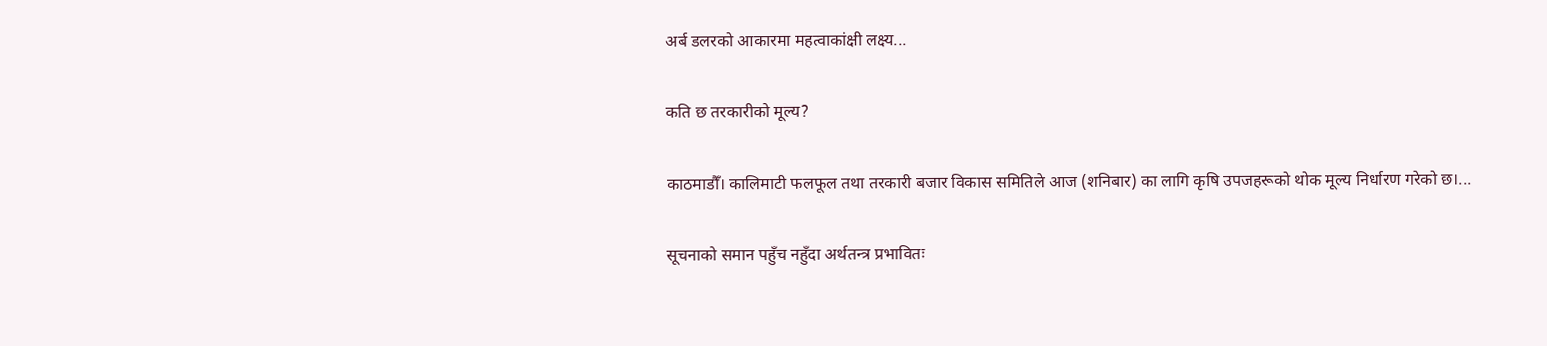अर्ब डलरको आकारमा महत्वाकांक्षी लक्ष्य...

कति छ तरकारीको मूल्य?

काठमाडौँ। कालिमाटी फलफूल तथा तरकारी बजार विकास समितिले आज (शनिबार) का लागि कृषि उपजहरूको थोक मूल्य निर्धारण गरेको छ।...

सूचनाको समान पहुँच नहुँदा अर्थतन्त्र प्रभावितः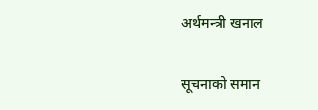अर्थमन्त्री खनाल

सूचनाको समान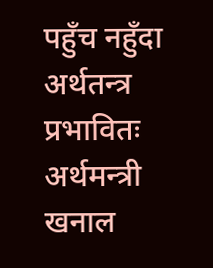पहुँच नहुँदा अर्थतन्त्र प्रभावितः अर्थमन्त्री खनाल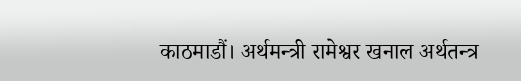काठमाडौं। अर्थमन्त्री रामेश्वर खनाल अर्थतन्त्र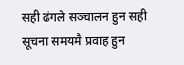सही ढंगले सञ्चालन हुन सही सूचना समयमै प्रवाह हुन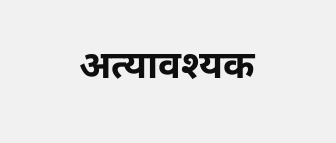अत्यावश्यक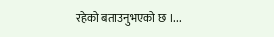रहेको बताउनुभएको छ ।...